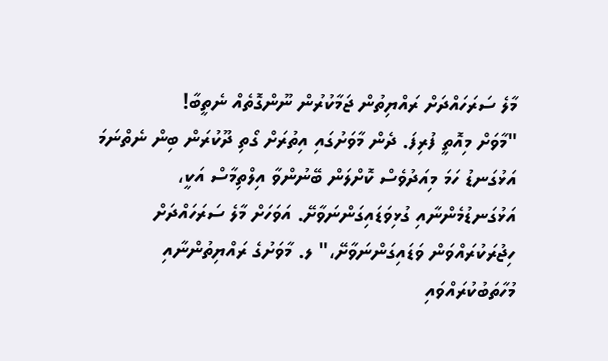މާލެ ސަރަހައްދަށް ރައްޔިތުން ޖަމާކުރުން ނޫންގޮތެއް ނެތީބާ!
"މާވަށް މިއޮތީ ފުރިފަ. ދެން މާވަށުގައި އިތުރަށް ގޯތި ދޫކުރަން ބިން ނެތްނަމަ އަޅުގަނޑު ހަމަ މިއަދުވެސް ކޮށްލަން ބޭނުންވާ އިލްތިމާސް އަކީ، އަޅުގަނޑުމެންނާއި ގުޅިވަޑައިގަންނަވާށޭ. އަވަހަށް މާލެ ސަރަހައްދަށް ހިޖުރަކުރައްވަން ވަޑައިގަންނަވާށޭ،" ލ. މާވަށުގެ ރައްޔިތުންނާއި މުހާތަބުކުރައްވައި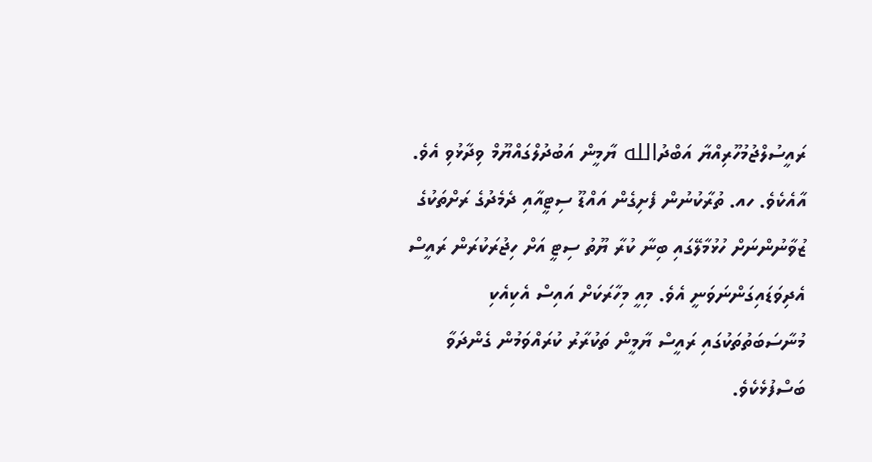ރައީސުލްޖުމުހޫރިއްޔާ އަބްދުالله ޔާމީން އަބުދުލްގައްޔޫމް ވިދާޅުވި އެވެ.
އާއެކެވެ. ހއ. ތުރާކުނުން ފެށިގެން އައްޑޫ ސިޓީއާއި ދެމެދުގެ ރަށްތަކުގެ ޒުވާނުންނަށް ހުޅުމާލޭގައި ބިނާ ކުރާ ޔޫތު ސިޓީ އަށް ހިޖުރަކުރަން ރައީސް އެދިވަޑައިގަންނަވަނީ އެވެ. މިއީ މިހާރަކަށް އައިސް އެކިއެކި މުނާސަބަތުތަކުގައި ރައީސް ޔާމީން ތަކުރާރު ކުރައްވަމުން ގެންދަވާ ބަސްފުޅެކެވެ.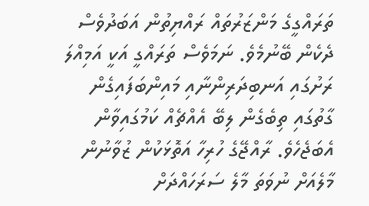ތަރައްގީގެ މަންޒަރުތައް ރައްޔިތުން އަބަދުވެސް ދެކެން ބޭނުމެވެ. ނަމަވެސް ތަރައްގީ އަކީ އަމިއްލަ ރަށުގައި އަނބިދަރިންނާއި މައިންބަފައިގެން ގާތުގައި ތިބެގެން ލިބޭ އެއްޗެއް ކަމުގައިވާން އެބަޖެހެވެ. ރާއްޖޭގެ ހުރިހާ އަތޮޅަކުން ޒުވާނުން މާލެއަށް ނުވަތަ މާލެ ސަރަހައްދަށް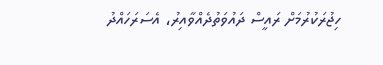ހިޖުރަކުރުމަށް ރައީސް ދައުވަތުދެއްވާއިރު، އެސަރަހައްދު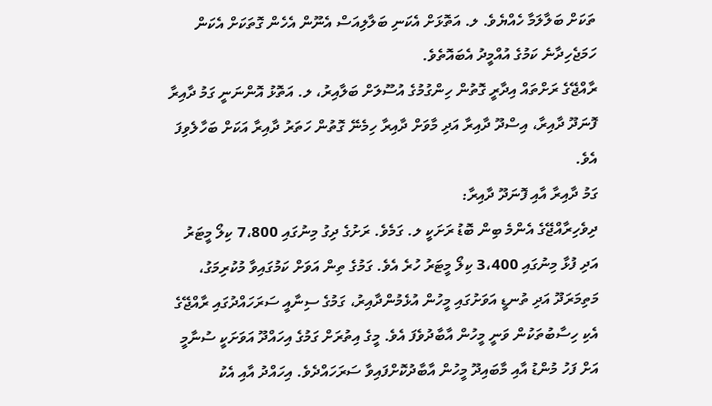ތަކަށް ބަލާލަމާ ހެއްޔެވެ. ލ. އަތޮޅަށް އެކަނި ބަލާލިއަސް އެނޫން އެހެން ގޮތަކަށް އެކަން ހަމަޖެހިދާނެ ކަމުގެ އުއްމީދު އެބައޮތެވެ.
ރާއްޖޭގެ ރަށްތައް އިދާރީ ގޮތުން ހިންގުމުގެ އުސޫލަށް ބަލާއިރު، ލ. އަތޮޅު އޮންނަނީ ގަމު ދާއިރާ ފޮނަދޫ ދާއިރާ، އިސްދޫ ދާއިރާ އަދި މާވަށް ދާއިރާ ހިމެނޭ ގޮތުން ހަތަރު ދާއިރާ އަކަށް ބަހާލެވިފަ އެވެ.
ގަމު ދާއިރާ އާއި ފޮނަދޫ ދާއިރާ:
ދިވެހިރާއްޖޭގެ އެންމެ ބިން ބޮޑު ރަށަކީ ލ. ގަމެވެ. ރަށުގެ ދިގު މިނުގައި 7،800 ކިލޯ މީޓަރު އަދި ފުޅާ މިނުގައި 3،400 ކިލޯ މީޓަރު ހުރެ އެވެ. ގަމުގެ ތިން އަވަށް ކަމުގައިވާ މުކުރިމަގު، މަތިމަރަދޫ އަދި ތުނޑީ އަވަށުގައި މީހުން އުޅެމުންދާއިރު، ގަމުގެ ސިނާއީ ސަރަހައްދުގައި ރާއްޖޭގެ އެކި ހިސާބުތަކުން ވަނީ މީހުން އާބާދުވެފަ އެވެ. މީގެ އިތުރަށް ގަމުގެ އިހައްދޫ އަވަށަކީ ސުނާމީ އަށް ފަހު މުންޑު އާއި މާބައިދޫ މީހުން އާބާދުކޮށްފައިވާ ސަރަހައްދެވެ. އިހައްދު އާއި އެކު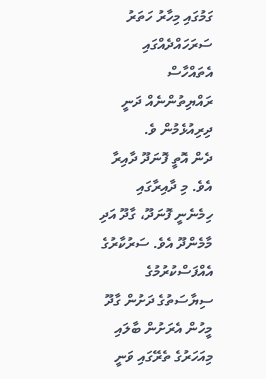ގަމުގައި މިހާރު ހަތަރު ސަރަހައްދެއްގައި އެތައްހާސް ރައްޔިތުންނެއް ދަނީ ދިރިއުޅެމުން ވެ.
ދެން އޮތީ ފޮނަދޫ ދާއިރާ އެވެ. މި ދާއިރާގައި ހިމެނެނީ ފޮނަދޫ، ގާދޫ އަދި މާމެންދޫ އެވެ. ސަރުކާރުގެ އެއްފަސްކުރުމުގެ ސިޔާސަތުގެ ދަށުން ގާދޫ މީހުން އެރަށުން ބާލައި މިއަހަރުގެ ތެރޭގައި ވަނީ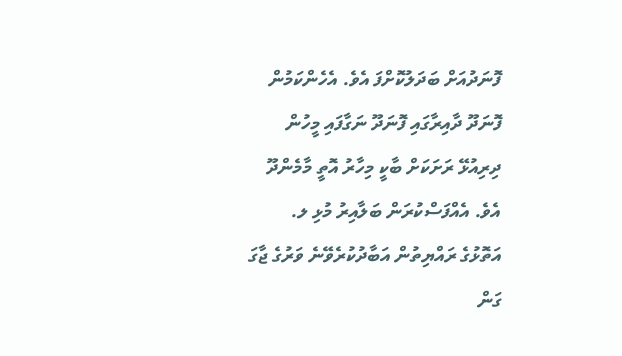ފޮނަދުއަށް ބަދަލުކޮށްފަ އެވެ. އެހެންކަމުން ފޮނަދޫ ދާއިރާގައި ފޮނަދޫ ނަގާފައި މީހުން ދިރިއުޅޭ ރަށަކަށް ބާކީ މިހާރު އޮތީ މާމެންދޫ އެވެ. އެއްފަސްކުރަން ބަލާއިރު މުޅި ލ. އަތޮޅުގެ ރައްޔިތުން އަބާދުކުރެވޭނެ ވަރުގެ ޖާގަ ގަން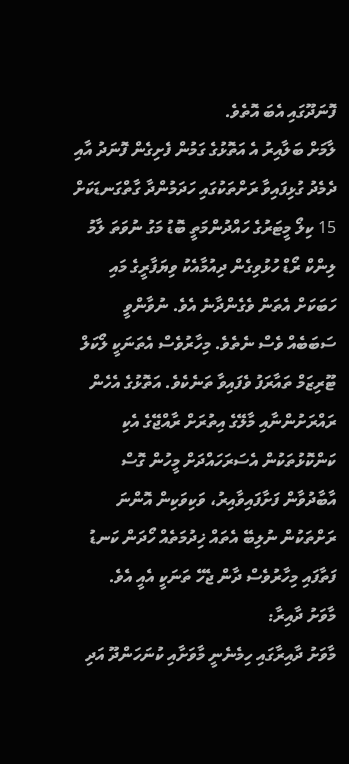ފޮނަދޫގައި އެބަ އޮތެވެ.
ލާމަށް ބަލާއިރު އެ އަތޮޅުގެ ގަމުން ފެށިގެން ފޮނަދު އާއި ދެމެދު ގުޅިފައިވާ ރަށްތަކުގައި ހަދަމުންދާ ގާތްގަނޑަކަށް 15 ކިލޯ މީޓަރުގެ ހައްދުންމަތީ ބޮޑު މަގު ނުވަތަ ލާމު ލިންކް ރޯޑް ހުޅުވިގެން ދިއުމާއެކު ވިޔަފާރީގެ މައި ހަބަކަށް އެތަން ވެގެންދާނެ އެވެ. ނުވާންވީ ސަބަބެއް ވެސް ނެތެވެ. މިހާރުވެސް އެތަނަކީ ލޯކަލް ޓޫރިޒަމް ތައާރަފު ވެފައިވާ ތަނެކެވެ. އަތޮޅުގެ އެހެން ރައްރަށުންނާއި މާލޭގެ އިތުރަށް ރާއްޖޭގެ އެކި ކަންކޮޅުތަކުން އެސަރަހައްދަށް މީހުން ގޮސް އާބާދުވާން ފަށާފައިވާއިރު، ވަކިވަކިން އޮންނަ ރަށްތަކުން ނުލިބޭ އެތައް ޚިދުމަތެއް ހޯދަން ކަނޑު ފަތާފައި މިހާރުވެސް ދާން ޖެހޭ ތަނަކީ އެއީ އެވެ.
މާވަށު ދާއިރާ:
މާވަށު ދާއިރާގައި ހިމެނެނީ މާވަށާއި ކުނަހަންދޫ އަދި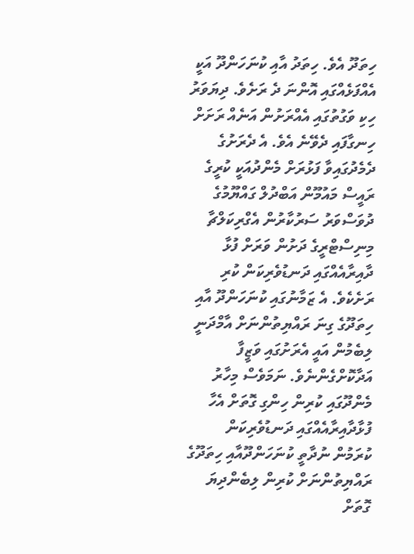ހިތަދޫ އެވެ. ހިތަދު އާއި ކުނަހަންދޫ އަކީ އެއްފަޅެއްގައި އޮންނަ ދެ ރަށެވެ. ދިޔަވަރު ހިކި ވަގުތުގައި އެއްރަށުން އަނެއް ރަށަށް ހިނގާފައި ދެވޭނެ އެވެ. އެ ދެރަށުގެ ދެމެދުގައިވާ ފަޅުރަށް މެންދުއަކީ ކުރީގެ ރައީސް މައުމޫން އަބްދުލް ގައްޔޫމުގެ ދުވަސްވަރު ސަރުކާރުން އެގްރިކަލްޗާ މިނިސްޓްރީގެ ދަށުން ވަރަށް ފުޅާ ދާއިރާއެއްގައި ދަނޑުވެރިކަން ކުރި ރަށެކެވެ. އެ ޒަމާނުގައި ކުނަހަންދޫ އާއި ހިތަދޫގެ ގިނަ ރައްޔިތުންނަށް އާމްދަނީ ލިބެމުން އައީ އެރަށުގައި ވަޒީފާ އަދާކޮށްގެންނެވެ. ނަމަވެސް މިހާރު މެންދޫގައި ކުރިން ހިންގި ގޮތަށް އެހާ ފުޅާދާއިރާއެއްގައި ދަނޑުވެރިކަން ކުރަމުން ނުދާތީ ކުނަހަންދޫއާއި ހިތަދޫގެ ރައްޔިތުންނަށް ކުރިން ލިބެންދިޔަ ގޮތަށް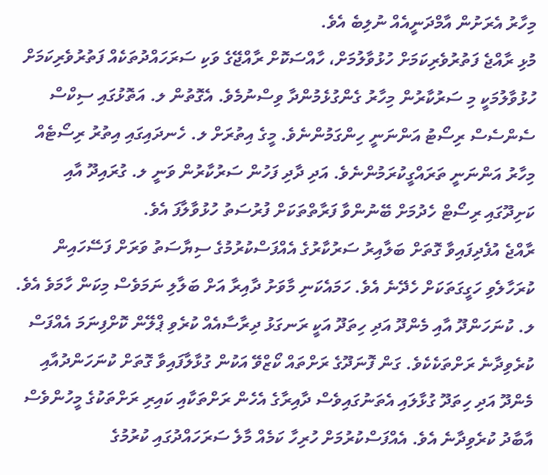މިހާރު އެރަށުން އާމްދަނީއެއް ނުލިބެ އެވެ.
މުޅި ރާއްޖެ ފަތުރުވެރިކަމަށް ހުޅުވާލުމަށް، ހާއްސަކޮށް ރާއްޖޭގެ ވަކި ސަރަހައްދުތަކެއް ފަތުރުވެރިކަމަށް ހުޅުވާލުމަކީ މި ސަރުކާރުން މިހާރު ގެންގުޅެމުންދާ ވިސްނުމެވެ. އެގޮތުން ލ. އަތޮޅުގައި ސިކްސް ސެންސެސް ރިސޯޓު އަންނަނީ ހިންގަމުންނެވެ. މީގެ އިތުރަށް ލ. ހެނދައިގައި އިތުރު ރިސޯޓެއް މިހާރު އަންނަނީ ތަރައްގީކުރަމުންނެވެ. އަދި ދާދި ފަހުން ސަރުކާރުން ވަނީ ލ. ގުރައިދޫ އާއި ކަށިދޫގައި ރިސޯޓް ހެދުމަށް ބޭނުންވާ ފަރާތްތަކަށް ފުރުސަތު ހުޅުވާލާފަ އެވެ.
ރާއްޖެ އުފެދިފައިވާ ގޮތަށް ބަލާއިރު ސަރުކާރުގެ އެއްފަސްކުރުމުގެ ސިޔާސަތު ވަރަށް ފަސޭހައިން ކުރަހާލެވި ހަގީގަތަކަށް ހެދޭނެ އެވެ. ހަމައެކަނި މާވަށު ދާއިރާ އަށް ބަލާލި ނަމަވެސް މިކަން ހާމަވެ އެވެ. ލ. ކުނަހަންދޫ އާއި މެންދޫ އަދި ހިތަދޫ އަކީ ރަނގަޅު ދިރާސާއެއް ކުރެވި ޕްލޭން ކޮށްފިނަމަ އެއްފަސް ކުރެވިދާނެ ރަށްތަކެކެވެ. ގަން ފޮނަދޫގެ ރަށްތައް ކޯޒްވޭ އަކުން ގުޅާލާފައިވާ ގޮތަށް ކުނަހަންދުއާއި މެންދޫ އަދި ހިތަދޫ ގުޅާލައި އެތަނުގައިވެސް ދާއިރާގެ އެހެން ރަށްތަކާއި ކައިރި ރަށްތަކުގެ މީހުންވެސް އާބާދު ކުރެވިދާނެ އެވެ. އެއްފަސްކުރުމަށް ހުރިހާ ކަމެއް މާލެ ސަރަހައްދުގައި ކުރުމުގެ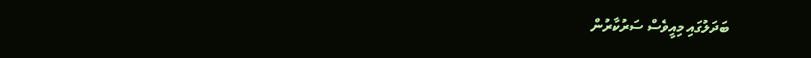ބަދަލުގައި މިއީވެސް ސަރުކާރުން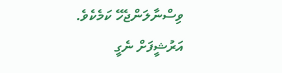ވިސްނާލަންޖެހޭ ކަމެކެވެ.
އަރުޝީފަށް ނެގީ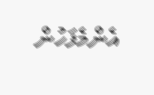އެންމެފަހުން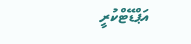އަޕްޑޭޓްކުރީ